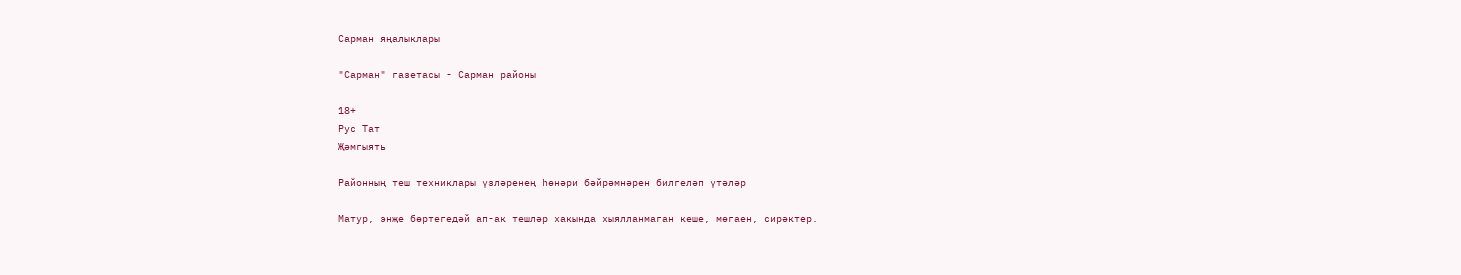Сарман яңалыклары

"Сарман" газетасы - Сарман районы

18+
Рус Тат
Җәмгыять

Районның теш техниклары үзләренең һөнәри бәйрәмнәрен билгеләп үтәләр

Матур, энҗе бөртегедәй ап-ак тешләр хакында хыялланмаган кеше, мөгаен, сирәктер.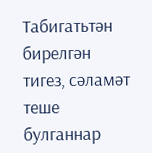Табигатьтән бирелгән тигез, сәламәт теше булганнар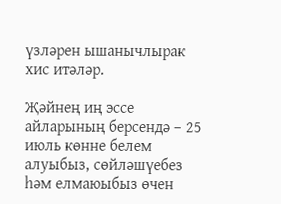үзләрен ышанычлырак хис итәләр.

Җәйнең иң эссе айларының берсендә – 25 июль көнне белем алуыбыз, сөйләшүебез һәм елмаюыбыз өчен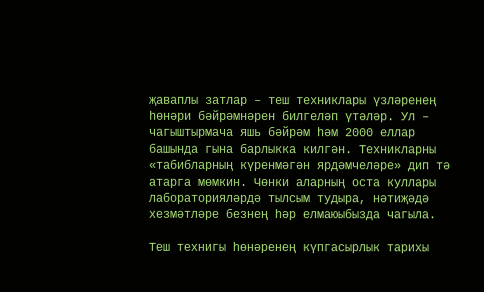җаваплы затлар – теш техниклары үзләренең һөнәри бәйрәмнәрен билгеләп үтәләр. Ул – чагыштырмача яшь бәйрәм һәм 2000 еллар башында гына барлыкка килгән. Техникларны «табибларның күренмәгән ярдәмчеләре» дип тә атарга мөмкин. Чөнки аларның оста куллары лабораторияләрдә тылсым тудыра, нәтиҗәдә хезмәтләре безнең һәр елмаюыбызда чагыла.

Теш технигы һөнәренең күпгасырлык тарихы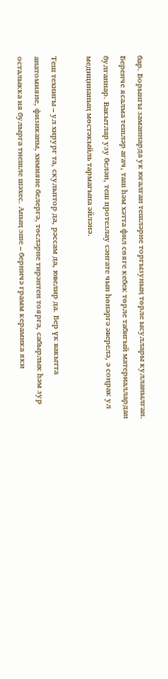бар. Борынгы заманнарда ук югалган тешләрне торгызуның төрле ысуллары кулланылган. Беренче ясалма тешләр агач, таш һәм хәтта фил сөяге кебек төрле табигый материаллардан булганнар. Вакытлар узу белән, теш протезлау сәнгате чын һөнәргә әверелә, ә соңрак ул медицинаның мөстәкыйль тармагына әйләнә.

Теш технигы – ул хирург та, скульптор да, рәссам да, ювелир да. Бер үк вакытта анатомияне, физиканы, химияне белергә, төсләрне тирәнтен тоярга, сабырлык һәм зур осталыкка ия булырга тиешле шәхес. Аның эше – берничә грамм керамика яки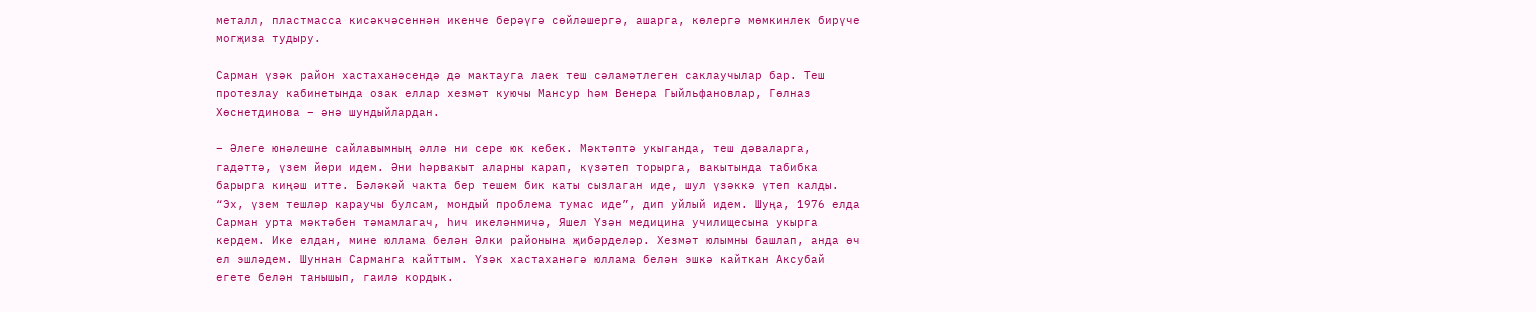металл, пластмасса кисәкчәсеннән икенче берәүгә сөйләшергә, ашарга, көлергә мөмкинлек бирүче могҗиза тудыру.

Сарман үзәк район хастаханәсендә дә мактауга лаек теш сәламәтлеген саклаучылар бар. Теш протезлау кабинетында озак еллар хезмәт куючы Мансур һәм Венера Гыйльфановлар, Гөлназ Хөснетдинова – әнә шундыйлардан.

– Әлеге юнәлешне сайлавымның әллә ни сере юк кебек. Мәктәптә укыганда, теш дәваларга, гадәттә, үзем йөри идем. Әни һәрвакыт аларны карап, күзәтеп торырга, вакытында табибка барырга киңәш итте. Бәләкәй чакта бер тешем бик каты сызлаган иде, шул үзәккә үтеп калды. “Эх, үзем тешләр караучы булсам, мондый проблема тумас иде”, дип уйлый идем. Шуңа, 1976 елда Сарман урта мәктәбен тәмамлагач, һич икеләнмичә, Яшел Үзән медицина училищесына укырга кердем. Ике елдан, мине юллама белән Әлки районына җибәрделәр. Хезмәт юлымны башлап, анда өч ел эшләдем. Шуннан Сарманга кайттым. Үзәк хастаханәгә юллама белән эшкә кайткан Аксубай егете белән танышып, гаилә кордык.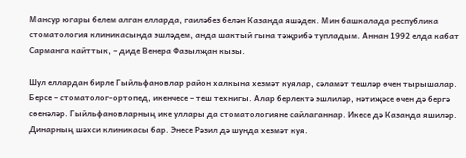Мансур югары белем алган елларда, гаиләбез белән Казанда яшәдек. Мин башкалада республика стоматология клиникасында эшләдем, анда шактый гына тәҗрибә тупладым. Аннан 1992 елда кабат Сарманга кайттык, – диде Венера Фазылҗан кызы.

Шул еллардан бирле Гыйльфановлар район халкына хезмәт куялар, сәламәт тешләр өчен тырышалар. Берсе – стоматолог-ортопед, икенчесе – теш технигы. Алар берлектә эшлиләр, нәтиҗәсе өчен дә бергә сөенәләр. Гыйльфановларның ике уллары да стоматологияне сайлаганнар. Икесе дә Казанда яшиләр. Динарның шәхси клиникасы бар. Энесе Рәзил дә шунда хезмәт куя.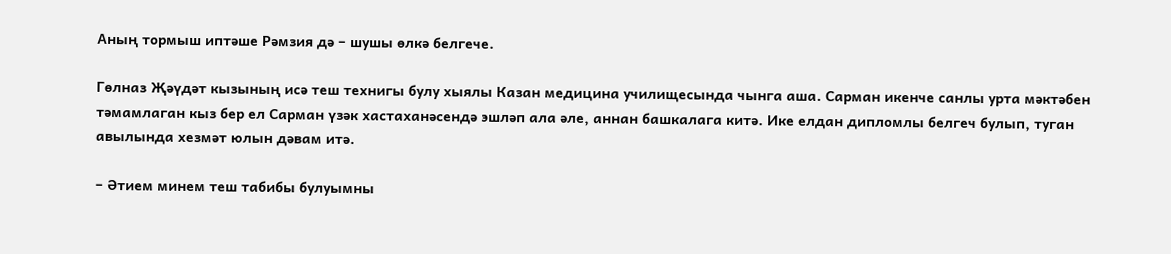Аның тормыш иптәше Рәмзия дә – шушы өлкә белгече.

Гөлназ Җәүдәт кызының исә теш технигы булу хыялы Казан медицина училищесында чынга аша. Сарман икенче санлы урта мәктәбен тәмамлаган кыз бер ел Сарман үзәк хастаханәсендә эшләп ала әле, аннан башкалага китә. Ике елдан дипломлы белгеч булып, туган авылында хезмәт юлын дәвам итә.

– Әтием минем теш табибы булуымны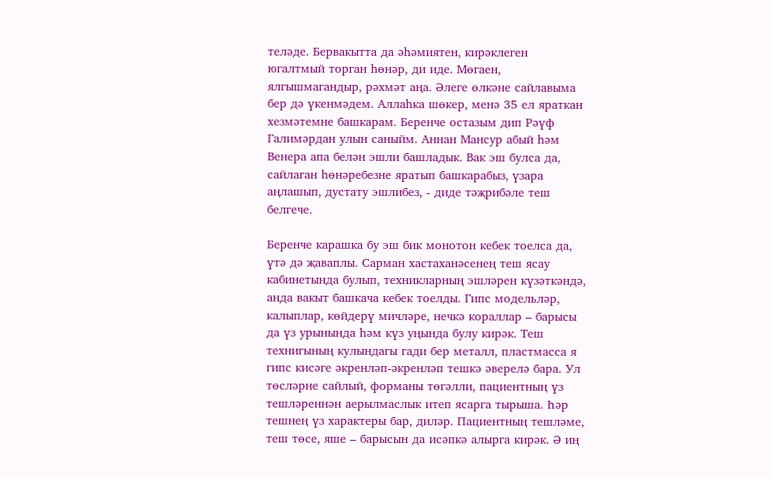теләде. Бервакытта да әһәмиятен, кирәклеген югалтмый торган һөнәр, ди иде. Мөгаен, ялгышмагандыр, рәхмәт аңа. Әлеге өлкәне сайлавыма бер дә үкенмәдем. Аллаһка шөкер, менә 35 ел яраткан хезмәтемне башкарам. Беренче остазым дип Рәүф Галимәрдан улын саныйм. Аннан Мансур абый һәм Венера апа белән эшли башладык. Вак эш булса да, сайлаган һөнәребезне яратып башкарабыз, үзара аңлашып, дустату эшлибез, - диде тәҗрибәле теш белгече.

Беренче карашка бу эш бик монотон кебек тоелса да, үтә дә җаваплы. Сарман хастаханәсенең теш ясау кабинетында булып, техникларның эшләрен күзәткәндә, анда вакыт башкача кебек тоелды. Гипс модельләр, калыплар, көйдерү мичләре, нечкә кораллар – барысы да үз урынында һәм күз уңында булу кирәк. Теш технигының кулындагы гади бер металл, пластмасса я гипс кисәге әкренләп-әкренләп тешкә әверелә бара. Ул төсләрне сайлый, форманы төгәлли, пациентның үз тешләреннән аерылмаслык итеп ясарга тырыша. Һәр тешнең үз характеры бар, диләр. Пациентның тешләме, теш төсе, яше – барысын да исәпкә алырга кирәк. Ә иң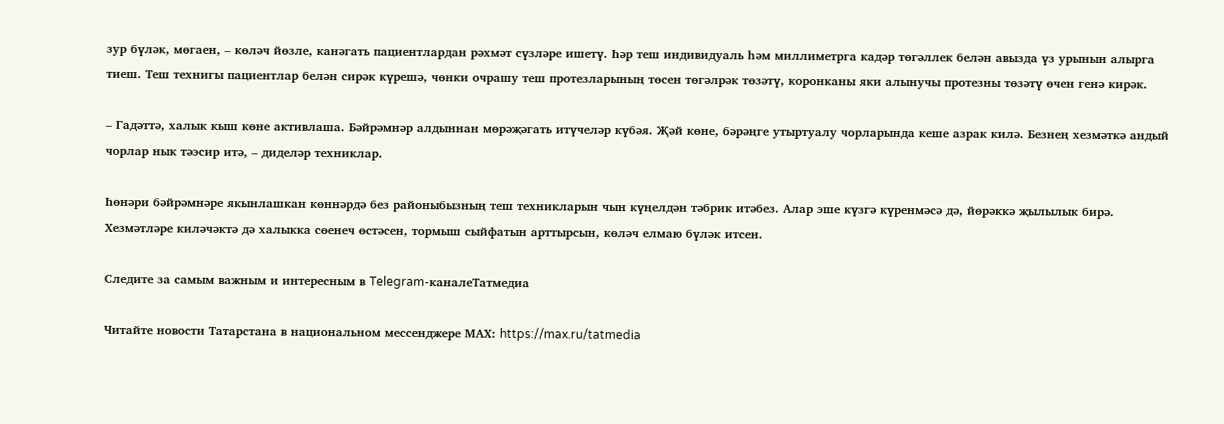зур бүләк, мөгаен, – көләч йөзле, канәгать пациентлардан рәхмәт сүзләре ишетү. Һәр теш индивидуаль һәм миллиметрга кадәр төгәллек белән авызда үз урынын алырга тиеш. Теш технигы пациентлар белән сирәк күрешә, чөнки очрашу теш протезларының төсен төгәлрәк төзәтү, коронканы яки алынучы протезны төзәтү өчен генә кирәк.

– Гадәттә, халык кыш көне активлаша. Бәйрәмнәр алдыннан мөрәҗәгать итүчеләр күбәя. Җәй көне, бәрәңге утыртуалу чорларында кеше азрак килә. Безнең хезмәткә андый чорлар нык тәэсир итә, – диделәр техниклар.

Һөнәри бәйрәмнәре якынлашкан көннәрдә без районыбызның теш техникларын чын күңелдән тәбрик итәбез. Алар эше күзгә күренмәсә дә, йөрәккә җылылык бирә. Хезмәтләре киләчәктә дә халыкка сөенеч өстәсен, тормыш сыйфатын арттырсын, көләч елмаю бүләк итсен.

Следите за самым важным и интересным в Telegram-каналеТатмедиа

Читайте новости Татарстана в национальном мессенджере MАХ: https://max.ru/tatmedia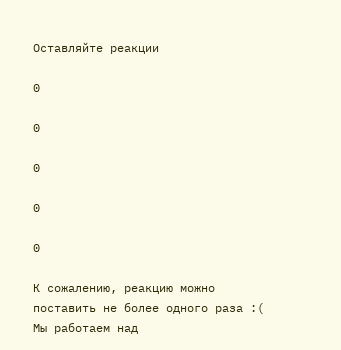Оставляйте реакции

0

0

0

0

0

К сожалению, реакцию можно поставить не более одного раза :(
Мы работаем над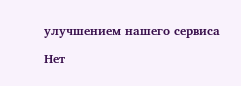улучшением нашего сервиса

Нет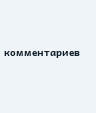комментариев